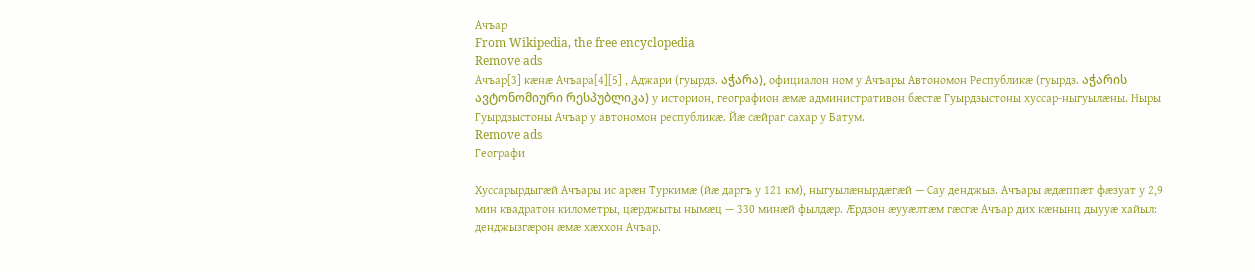Ачъар
From Wikipedia, the free encyclopedia
Remove ads
Ачъар[3] кæнæ Ачъара[4][5] , Аджари (гуырдз. აჭარა), официалон ном у Ачъары Автономон Республикæ (гуырдз. აჭარის ავტონომიური რესპუბლიკა) у историон, географион æмæ административон бæстæ Гуырдзыстоны хуссар-ныгуылæны. Ныры Гуырдзыстоны Ачъар у автономон республикæ. Йæ сæйраг сахар у Батум.
Remove ads
Географи

Хуссарырдыгæй Ачъары ис арæн Туркимæ (йæ даргъ у 121 км), ныгуылæнырдæгæй — Сау денджыз. Ачъары æдæппæт фæзуат у 2,9 мин квадратон километры, цæрджыты нымæц — 330 минæй фылдæр. Æрдзон æууæлтæм гæсгæ Ачъар дих кæнынц дыууæ хайыл: денджызгæрон æмæ хæххон Ачъар.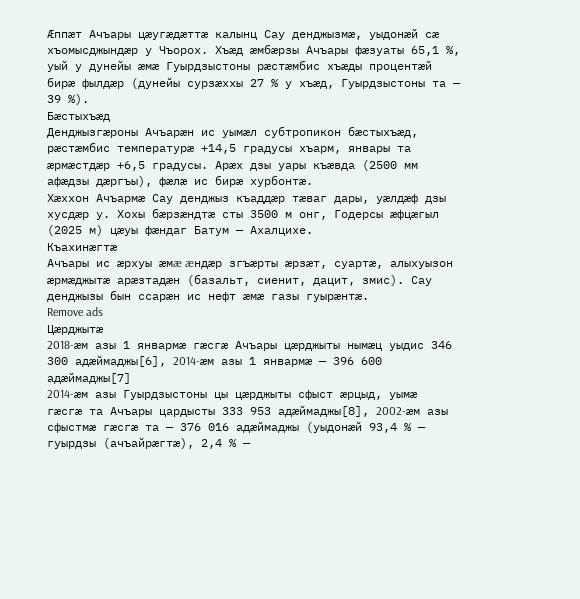Æппæт Ачъары цæугæдæттæ калынц Сау денджызмæ, уыдонæй сæ хъомысджындæр у Чъорох. Хъæд æмбæрзы Ачъары фæзуаты 65,1 %, уый у дунейы æмæ Гуырдзыстоны рæстæмбис хъæды процентæй бирæ фылдæр (дунейы сурзæххы 27 % у хъæд, Гуырдзыстоны та — 39 %).
Бæстыхъæд
Денджызгæроны Ачъарæн ис уымæл субтропикон бæстыхъæд, рæстæмбис температурæ +14,5 градусы хъарм, январы та æрмæстдæр +6,5 градусы. Арæх дзы уары къæвда (2500 мм афæдзы дæргъы), фæлæ ис бирæ хурбонтæ.
Хæххон Ачъармæ Сау денджыз къаддæр тæваг дары, уæлдæф дзы хусдæр у. Хохы бæрзæндтæ сты 3500 м онг, Годерсы æфцæгыл (2025 м) цæуы фæндаг Батум — Ахалцихе.
Къахинæгтæ
Ачъары ис æрхуы æмæ æндæр згъæрты æрзæт, суартæ, алыхуызон æрмæджытæ арæзтадæн (базальт, сиенит, дацит, змис). Сау денджызы бын ссарæн ис нефт æмæ газы гуырæнтæ.
Remove ads
Цæрджытæ
2018-æм азы 1 январмæ гæсгæ Ачъары цæрджыты нымæц уыдис 346 300 адæймаджы[6], 2014-æм азы 1 январмæ — 396 600 адæймаджы[7]
2014-æм азы Гуырдзыстоны цы цæрджыты сфыст æрцыд, уымæ гæсгæ та Ачъары цардысты 333 953 адæймаджы[8], 2002-æм азы сфыстмæ гæсгæ та — 376 016 адæймаджы (уыдонæй 93,4 % — гуырдзы (ачъайрæгтæ), 2,4 % —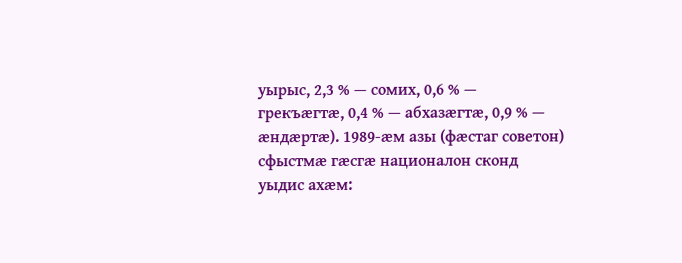уырыс, 2,3 % — сомих, 0,6 % — грекъæгтæ, 0,4 % — абхазæгтæ, 0,9 % — æндæртæ). 1989-æм азы (фæстаг советон) сфыстмæ гæсгæ националон сконд уыдис ахæм: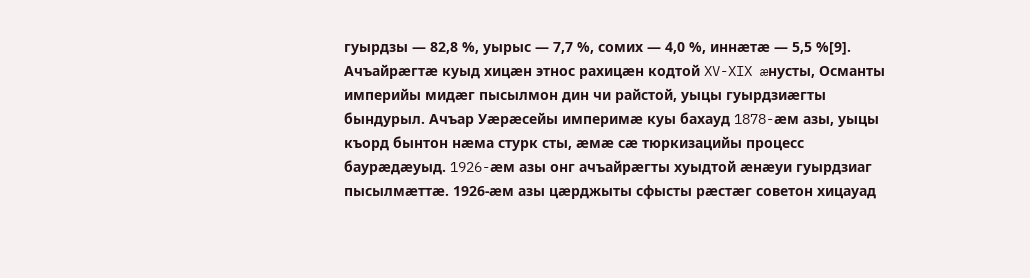гуырдзы — 82,8 %, уырыс — 7,7 %, сомих — 4,0 %, иннæтæ — 5,5 %[9].
Ачъайрæгтæ куыд хицæн этнос рахицæн кодтой XV-XIX æнусты, Османты империйы мидæг пысылмон дин чи райстой, уыцы гуырдзиæгты бындурыл. Ачъар Уæрæсейы империмæ куы бахауд 1878-æм азы, уыцы къорд бынтон нæма стурк сты, æмæ сæ тюркизацийы процесс баурæдæуыд. 1926-æм азы онг ачъайрæгты хуыдтой æнæуи гуырдзиаг пысылмæттæ. 1926-æм азы цæрджыты сфысты рæстæг советон хицауад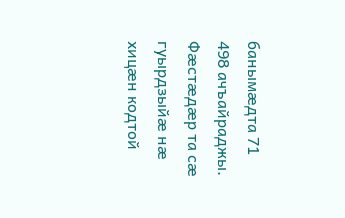банымæдта 71 498 ачъайраджы. Фæстæдæр та сæ гуырдзыйæ нæ хицæн кодтой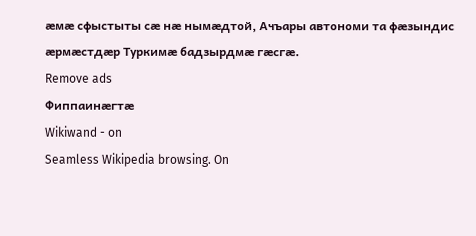æмæ сфыстыты сæ нæ нымæдтой, Ачъары автономи та фæзындис æрмæстдæр Туркимæ бадзырдмæ гæсгæ.
Remove ads
Фиппаинæгтæ
Wikiwand - on
Seamless Wikipedia browsing. On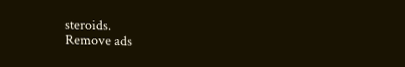steroids.
Remove ads